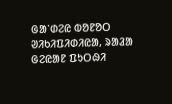ᱜᱟᱸᱰᱮᱭ ᱵᱚᱱᱚᱛ
ᱣᱤᱠᱤᱯᱤᱰᱤᱭᱟ, ᱨᱟᱲᱟ ᱜᱮᱭᱟᱱ ᱯᱩᱛᱷᱤ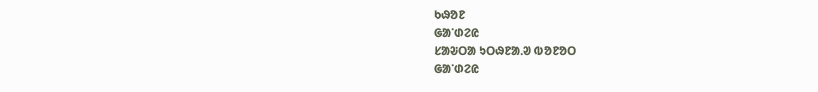ᱠᱷᱚᱱ
ᱜᱟᱸᱰᱮᱭ
ᱥᱟᱶᱛᱟ ᱩᱛᱷᱱᱟᱹᱣ ᱵᱚᱱᱚᱛ
ᱜᱟᱸᱰᱮᱭ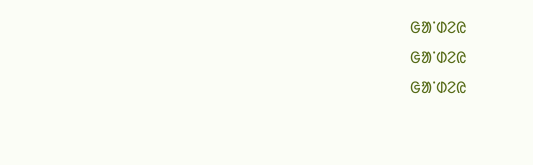ᱜᱟᱸᱰᱮᱭ
ᱜᱟᱸᱰᱮᱭ
ᱜᱟᱸᱰᱮᱭ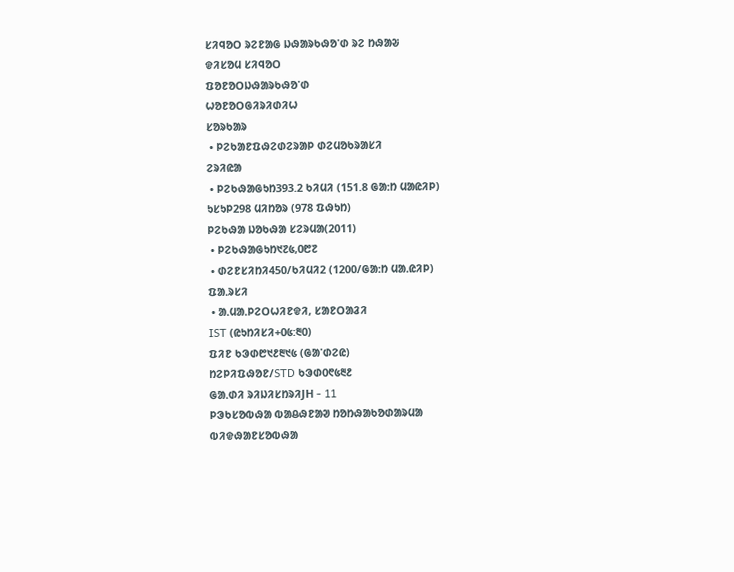ᱥᱤᱧᱚᱛ ᱨᱮᱱᱟᱜ ᱡᱷᱟᱨᱠᱷᱚᱸᱰ ᱨᱮ ᱴᱷᱟᱶ
ᱫᱤᱥᱚᱢ ᱥᱤᱧᱚᱛ
ᱯᱚᱱᱚᱛᱡᱷᱟᱨᱠᱷᱚᱸᱰ
ᱦᱚᱱᱚᱛᱜᱤᱨᱤᱰᱤᱦ
ᱥᱚᱨᱠᱟᱨ
 • ᱞᱮᱠᱟᱱᱯᱷᱮᱰᱮᱨᱟᱞ ᱰᱮᱢᱚᱠᱨᱟᱥᱤ
ᱮᱨᱤᱭᱟ
 • ᱞᱮᱠᱷᱟᱜᱩᱴ393.2 ᱠᱤᱢᱤ (151.8 ᱜᱟᱺᱴ ᱢᱟᱭᱤᱞ)
ᱩᱥᱩᱞ298 ᱢᱤᱴᱚᱨ (978 ᱯᱷᱩᱴ)
ᱞᱮᱠᱷᱟ ᱡᱚᱠᱷᱟ ᱥᱮᱨᱢᱟ(2011)
 • ᱞᱮᱠᱷᱟᱜᱩᱴ᱑᱗᱕,᱐᱘᱗
 • ᱰᱮᱱᱥᱤᱴᱤ450/ᱠᱤᱢᱤ2 (1200/ᱜᱟᱺᱴ ᱢᱟᱹᱭᱤᱞ)
ᱯᱟᱹᱨᱥᱤ
 • ᱟᱹᱢᱟᱹᱞᱮᱛᱦᱤᱱᱫᱤ, ᱥᱟᱱᱛᱟᱲᱤ
IST (ᱭᱩᱴᱤᱥᱤ+᱐᱕:᱓᱐)
ᱯᱤᱱ ᱠᱳᱰ᱘᱑᱒᱓᱑᱕ (ᱜᱟᱸᱰᱮᱭ)
ᱴᱮᱞᱤᱯᱷᱚᱱ/STD ᱠᱳᱰ᱐᱖᱕᱓᱒
ᱜᱟᱹᱰᱤ ᱨᱤᱡᱤᱥᱴᱨᱤJH - 11
ᱞᱳᱠᱥᱚᱵᱷᱟ ᱵᱟᱪᱷᱱᱟᱣ ᱴᱚᱴᱷᱟᱠᱚᱰᱟᱨᱢᱟ
ᱵᱤᱫᱷᱟᱱᱥᱚᱵᱷᱟ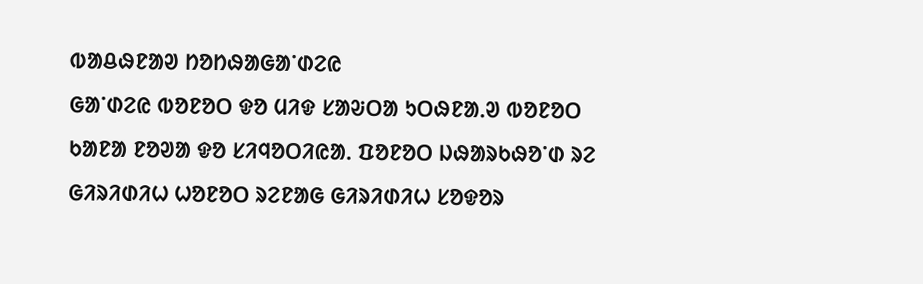ᱵᱟᱪᱷᱱᱟᱣ ᱴᱚᱴᱷᱟᱜᱟᱸᱰᱮᱭ
ᱜᱟᱸᱰᱮᱭ ᱵᱚᱱᱚᱛ ᱫᱚ ᱢᱤᱫ ᱥᱟᱶᱛᱟ ᱩᱛᱷᱱᱟᱹᱣ ᱵᱚᱱᱚᱛ ᱠᱟᱱᱟ ᱱᱚᱣᱟ ᱫᱚ ᱥᱤᱧᱚᱛᱤᱭᱟᱹ ᱯᱚᱱᱚᱛ ᱡᱷᱟᱨᱠᱷᱚᱸᱰ ᱨᱮ ᱜᱤᱨᱤᱰᱤᱦ ᱦᱚᱱᱚᱛ ᱨᱮᱱᱟᱜ ᱜᱤᱨᱤᱰᱤᱦ ᱥᱚᱫᱚᱨ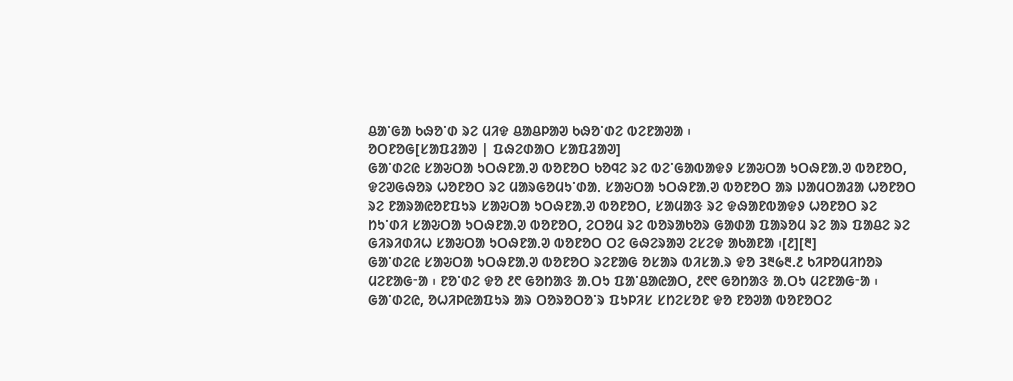ᱪᱟᱸᱜᱟ ᱠᱷᱚᱸᱰ ᱨᱮ ᱢᱤᱫ ᱪᱟᱪᱞᱟᱣ ᱠᱷᱚᱸᱰᱮ ᱵᱮᱱᱟᱣᱟ ᱾
ᱚᱛᱱᱚᱜ[ᱥᱟᱯᱲᱟᱣ | ᱯᱷᱮᱰᱟᱛ ᱥᱟᱯᱲᱟᱣ]
ᱜᱟᱸᱰᱮᱭ ᱥᱟᱶᱛᱟ ᱩᱛᱷᱱᱟᱹᱣ ᱵᱚᱱᱚᱛ ᱠᱚᱧᱮ ᱨᱮ ᱵᱮᱸᱜᱟᱵᱟᱫᱽ ᱥᱟᱶᱛᱟ ᱩᱛᱷᱱᱟᱹᱣ ᱵᱚᱱᱚᱛ, ᱫᱮᱣᱜᱷᱚᱨ ᱦᱚᱱᱚᱛ ᱨᱮ ᱢᱟᱨᱜᱚᱢᱩᱸᱰᱟᱹ ᱥᱟᱶᱛᱟ ᱩᱛᱷᱱᱟᱹᱣ ᱵᱚᱱᱚᱛ ᱟᱨ ᱡᱟᱢᱛᱟᱲᱟ ᱦᱚᱱᱚᱛ ᱨᱮ ᱱᱟᱨᱟᱭᱚᱱᱯᱩᱨ ᱥᱟᱶᱛᱟ ᱩᱛᱷᱱᱟᱹᱣ ᱵᱚᱱᱚᱛ, ᱥᱟᱢᱟᱝ ᱨᱮ ᱫᱷᱟᱱᱵᱟᱫᱽ ᱦᱚᱱᱚᱛ ᱨᱮ ᱴᱩᱸᱰᱤ ᱥᱟᱶᱛᱟ ᱩᱛᱷᱱᱟᱹᱣ ᱵᱚᱱᱚᱛ, ᱮᱛᱚᱢ ᱨᱮ ᱵᱚᱨᱟᱠᱚᱨ ᱜᱟᱰᱟ ᱯᱟᱨᱚᱢ ᱨᱮ ᱟᱨ ᱯᱟᱪᱮ ᱨᱮ ᱜᱤᱨᱤᱰᱤᱦ ᱥᱟᱶᱛᱟ ᱩᱛᱷᱱᱟᱹᱣ ᱵᱚᱱᱚᱛ ᱛᱮ ᱜᱷᱮᱨᱟᱣ ᱮᱥᱮᱫ ᱟᱠᱟᱱᱟ ᱾[᱒][᱓]
ᱜᱟᱸᱰᱮᱭ ᱥᱟᱶᱛᱟ ᱩᱛᱷᱱᱟᱹᱣ ᱵᱚᱱᱚᱛ ᱨᱮᱱᱟᱜ ᱚᱥᱟᱨ ᱵᱤᱥᱟᱹᱨ ᱫᱚ 3᱓᱙᱓.᱒ ᱠᱤᱞᱚᱢᱤᱴᱚᱨ ᱢᱮᱱᱟᱜᱼᱟ ᱾ ᱱᱚᱸᱰᱮ ᱫᱚ ᱒᱖ ᱜᱚᱴᱟᱝ ᱟᱹᱛᱩ ᱯᱟᱸᱪᱟᱭᱟᱛ, ᱒᱖᱖ ᱜᱚᱴᱟᱝ ᱟᱹᱛᱩ ᱢᱮᱱᱟᱜᱼᱟ ᱾ ᱜᱟᱸᱰᱮᱭ, ᱚᱦᱤᱞᱭᱟᱯᱩᱨ ᱟᱨ ᱛᱚᱨᱚᱛᱚᱸᱨ ᱯᱩᱞᱤᱥ ᱥᱴᱮᱥᱚᱱ ᱫᱚ ᱱᱚᱣᱟ ᱵᱚᱱᱚᱛᱮ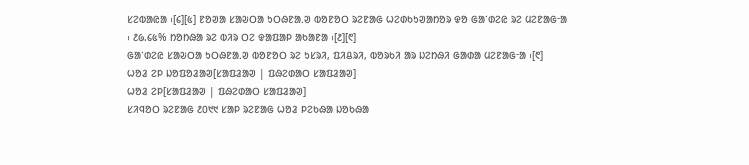ᱥᱮᱵᱟᱭᱟ ᱾[᱔][᱕] ᱱᱚᱣᱟ ᱥᱟᱶᱛᱟ ᱩᱛᱷᱱᱟᱹᱣ ᱵᱚᱱᱚᱛ ᱨᱮᱱᱟᱜ ᱦᱮᱰᱠᱩᱣᱟᱴᱚᱨ ᱫᱚ ᱜᱟᱸᱰᱮᱭ ᱨᱮ ᱢᱮᱱᱟᱜᱼᱟ ᱾ ᱒᱙.᱔᱕% ᱴᱚᱴᱷᱟ ᱨᱮ ᱵᱤᱨ ᱛᱮ ᱫᱟᱯᱟᱞ ᱟᱠᱟᱱᱟ ᱾[᱒][᱖]
ᱜᱟᱸᱰᱮᱭ ᱥᱟᱶᱛᱟ ᱩᱛᱷᱱᱟᱹᱣ ᱵᱚᱱᱚᱛ ᱨᱮ ᱩᱥᱨᱤ, ᱯᱤᱪᱨᱤ, ᱵᱚᱨᱠᱤ ᱟᱨ ᱡᱮᱴᱷᱤ ᱜᱟᱰᱟ ᱢᱮᱱᱟᱜᱼᱟ ᱾[᱖]
ᱦᱚᱲ ᱮᱞ ᱡᱚᱯᱚᱲᱟᱣ[ᱥᱟᱯᱲᱟᱣ | ᱯᱷᱮᱰᱟᱛ ᱥᱟᱯᱲᱟᱣ]
ᱦᱚᱲ ᱮᱞ[ᱥᱟᱯᱲᱟᱣ | ᱯᱷᱮᱰᱟᱛ ᱥᱟᱯᱲᱟᱣ]
ᱥᱤᱧᱚᱛ ᱨᱮᱱᱟᱜ ᱒᱐᱑᱑ ᱥᱟᱞ ᱨᱮᱱᱟᱜ ᱦᱚᱲ ᱞᱮᱠᱷᱟ ᱡᱚᱠᱷᱟ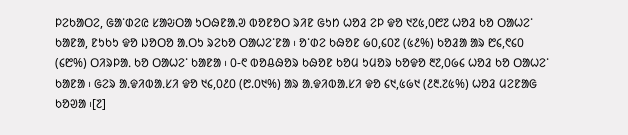ᱞᱮᱠᱟᱛᱮ, ᱜᱟᱸᱰᱮᱭ ᱥᱟᱶᱛᱟ ᱩᱛᱷᱱᱟᱹᱣ ᱵᱚᱱᱚᱛ ᱨᱤᱱ ᱜᱩᱴ ᱦᱚᱲ ᱮᱞ ᱫᱚ ᱑᱗᱕,᱐᱘᱗ ᱦᱚᱲ ᱠᱚ ᱛᱟᱦᱮᱸ ᱠᱟᱱᱟ, ᱱᱩᱠᱩ ᱫᱚ ᱡᱚᱛᱚ ᱟᱹᱛᱩ ᱨᱮᱠᱚ ᱛᱟᱦᱮᱸᱱᱟ ᱾ ᱚᱸᱰᱮ ᱠᱷᱚᱱ ᱙᱐,᱔᱐᱗ (᱕᱒%) ᱠᱚᱲᱟ ᱟᱨ ᱘᱔,᱖᱔᱐ (᱔᱘%) ᱛᱤᱨᱞᱟᱹ ᱠᱚ ᱛᱟᱦᱮᱸ ᱠᱟᱱᱟ ᱾ ᱐-᱖ ᱵᱚᱪᱷᱚᱨ ᱠᱷᱚᱱ ᱠᱚᱢ ᱩᱢᱚᱨ ᱠᱚᱫᱚ ᱓᱗,᱐᱙᱔ ᱦᱚᱲ ᱠᱚ ᱛᱟᱦᱮᱸ ᱠᱟᱱᱟ ᱾ ᱜᱮᱨ ᱟᱹᱫᱤᱵᱟᱹᱥᱤ ᱫᱚ ᱑᱔,᱐᱒᱐ (᱘.᱐᱑%) ᱟᱨ ᱟᱹᱫᱤᱵᱟᱹᱥᱤ ᱫᱚ ᱔᱑,᱕᱙᱑ (᱒᱓.᱗᱕%) ᱦᱚᱲ ᱢᱮᱱᱟᱜ ᱠᱚᱣᱟ ᱾[᱗]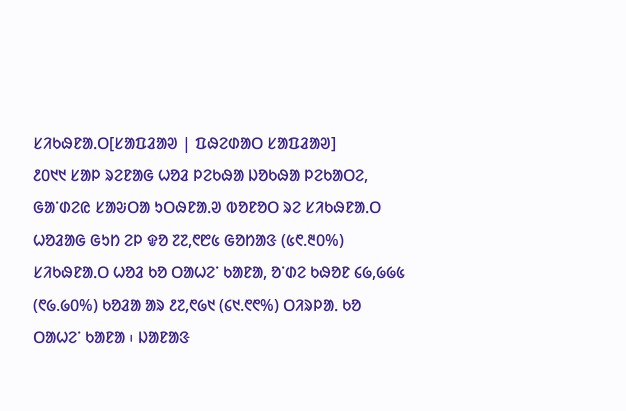ᱥᱤᱠᱷᱱᱟᱹᱛ[ᱥᱟᱯᱲᱟᱣ | ᱯᱷᱮᱰᱟᱛ ᱥᱟᱯᱲᱟᱣ]
᱒᱐᱑᱑ ᱥᱟᱞ ᱨᱮᱱᱟᱜ ᱦᱚᱲ ᱞᱮᱠᱷᱟ ᱡᱚᱠᱷᱟ ᱞᱮᱠᱟᱛᱮ, ᱜᱟᱸᱰᱮᱭ ᱥᱟᱶᱛᱟ ᱩᱛᱷᱱᱟᱹᱣ ᱵᱚᱱᱚᱛ ᱨᱮ ᱥᱤᱠᱷᱱᱟᱹᱛ ᱦᱚᱲᱟᱜ ᱜᱩᱴ ᱮᱞ ᱫᱚ ᱗᱗,᱖᱘᱕ ᱜᱚᱴᱟᱝ (᱕᱖.᱓᱐%) ᱥᱤᱠᱷᱱᱟᱹᱛ ᱦᱚᱲ ᱠᱚ ᱛᱟᱦᱮᱸ ᱠᱟᱱᱟ, ᱚᱸᱰᱮ ᱠᱷᱚᱱ ᱔᱙,᱙᱙᱕ (᱖᱙.᱙᱐%) ᱠᱚᱲᱟ ᱟᱨ ᱒᱗,᱖᱙᱑ (᱔᱑.᱖᱖%) ᱛᱤᱨᱞᱟᱹ ᱠᱚ ᱛᱟᱦᱮᱸ ᱠᱟᱱᱟ ᱾ ᱡᱟᱱᱟᱝ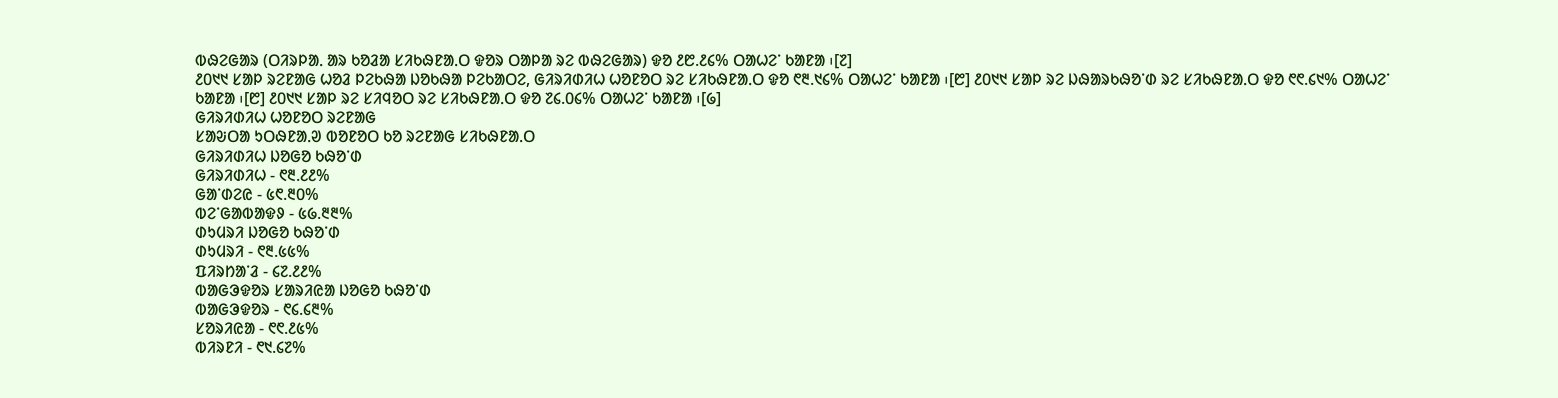ᱵᱷᱮᱜᱟᱨ (ᱛᱤᱨᱞᱟᱹ ᱟᱨ ᱠᱚᱲᱟ ᱥᱤᱠᱷᱱᱟᱹᱛ ᱫᱚᱨ ᱛᱟᱞᱟ ᱨᱮ ᱵᱷᱮᱜᱟᱨ) ᱫᱚ ᱒᱘.᱒᱔% ᱛᱟᱦᱮᱸ ᱠᱟᱱᱟ ᱾[᱗]
᱒᱐᱑᱑ ᱥᱟᱞ ᱨᱮᱱᱟᱜ ᱦᱚᱲ ᱞᱮᱠᱷᱟ ᱡᱚᱠᱷᱟ ᱞᱮᱠᱟᱛᱮ, ᱜᱤᱨᱤᱰᱤᱦ ᱦᱚᱱᱚᱛ ᱨᱮ ᱥᱤᱠᱷᱱᱟᱹᱛ ᱫᱚ ᱖᱓.᱑᱔% ᱛᱟᱦᱮᱸ ᱠᱟᱱᱟ ᱾[᱘] ᱒᱐᱑᱑ ᱥᱟᱞ ᱨᱮ ᱡᱷᱟᱨᱠᱷᱚᱸᱰ ᱨᱮ ᱥᱤᱠᱷᱱᱟᱹᱛ ᱫᱚ ᱖᱖.᱔᱑% ᱛᱟᱦᱮᱸ ᱠᱟᱱᱟ ᱾[᱘] ᱒᱐᱑᱑ ᱥᱟᱞ ᱨᱮ ᱥᱤᱧᱚᱛ ᱨᱮ ᱥᱤᱠᱷᱱᱟᱹᱛ ᱫᱚ ᱗᱔.᱐᱔% ᱛᱟᱦᱮᱸ ᱠᱟᱱᱟ ᱾[᱙]
ᱜᱤᱨᱤᱰᱤᱦ ᱦᱚᱱᱚᱛ ᱨᱮᱱᱟᱜ
ᱥᱟᱶᱛᱟ ᱩᱛᱷᱱᱟᱹᱣ ᱵᱚᱱᱚᱛ ᱠᱚ ᱨᱮᱱᱟᱜ ᱥᱤᱠᱷᱱᱟᱹᱛ
ᱜᱤᱨᱤᱰᱤᱦ ᱡᱚᱜᱚ ᱠᱷᱚᱸᱰ
ᱜᱤᱨᱤᱰᱤᱦ - ᱖᱓.᱒᱒%
ᱜᱟᱸᱰᱮᱭ - ᱕᱖.᱓᱐%
ᱵᱮᱸᱜᱟᱵᱟᱫᱽ - ᱕᱙.᱓᱓%
ᱰᱩᱢᱨᱤ ᱡᱚᱜᱚ ᱠᱷᱚᱸᱰ
ᱰᱩᱢᱨᱤ - ᱖᱓.᱕᱕%
ᱯᱤᱨᱴᱟᱸᱲ - ᱔᱗.᱒᱒%
ᱵᱟᱜᱳᱫᱚᱨ ᱥᱟᱨᱤᱭᱟ ᱡᱚᱜᱚ ᱠᱷᱚᱸᱰ
ᱵᱟᱜᱳᱫᱚᱨ - ᱖᱔.᱔᱓%
ᱥᱚᱨᱤᱭᱟ - ᱖᱖.᱒᱕%
ᱵᱤᱨᱱᱤ - ᱖᱑.᱔᱗%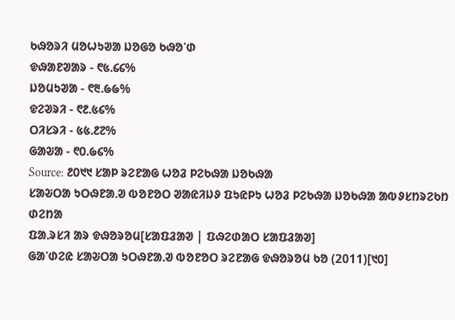ᱠᱷᱚᱨᱤ ᱢᱚᱦᱩᱣᱟ ᱡᱚᱜᱚ ᱠᱷᱚᱸᱰ
ᱫᱷᱟᱱᱣᱟᱨ - ᱖᱕.᱔᱔%
ᱡᱚᱢᱩᱣᱟ - ᱖᱓.᱙᱙%
ᱫᱮᱣᱨᱤ - ᱖᱒.᱕᱔%
ᱛᱤᱥᱨᱤ - ᱕᱕.᱒᱗%
ᱜᱟᱶᱟ - ᱖᱐.᱙᱔%
Source: ᱒᱐᱑᱑ ᱥᱟᱞ ᱨᱮᱱᱟᱜ ᱦᱚᱲ ᱞᱮᱠᱷᱟ ᱡᱚᱠᱷᱟ
ᱥᱟᱶᱛᱟ ᱩᱛᱷᱱᱟᱹᱣ ᱵᱚᱱᱚᱛ ᱣᱟᱭᱤᱡᱽ ᱯᱩᱭᱞᱩ ᱦᱚᱲ ᱞᱮᱠᱷᱟ ᱡᱚᱠᱷᱟ ᱟᱵᱽᱥᱴᱨᱮᱠᱴ ᱰᱮᱴᱟ
ᱯᱟᱹᱨᱥᱤ ᱟᱨ ᱫᱷᱚᱨᱚᱢ[ᱥᱟᱯᱲᱟᱣ | ᱯᱷᱮᱰᱟᱛ ᱥᱟᱯᱲᱟᱣ]
ᱜᱟᱸᱰᱮᱭ ᱥᱟᱶᱛᱟ ᱩᱛᱷᱱᱟᱹᱣ ᱵᱚᱱᱚᱛ ᱨᱮᱱᱟᱜ ᱫᱷᱚᱨᱚᱢ ᱠᱚ (2011)[᱑᱐]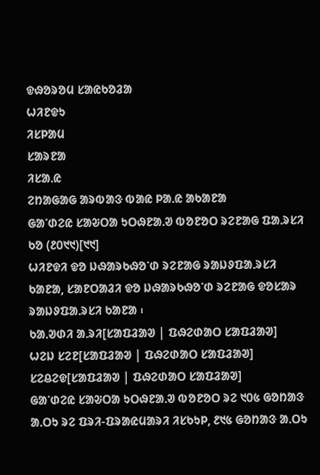ᱫᱷᱚᱨᱚᱢ ᱥᱟᱭᱠᱚᱲᱟ
ᱦᱤᱱᱫᱩ
ᱤᱥᱞᱟᱢ
ᱥᱟᱨᱱᱟ
ᱤᱥᱟᱹᱭ
ᱮᱴᱟᱜᱟᱜ ᱟᱨᱵᱟᱝ ᱵᱟᱭ ᱞᱟᱹᱭ ᱟᱠᱟᱱᱟ
ᱜᱟᱸᱰᱮᱭ ᱥᱟᱶᱛᱟ ᱩᱛᱷᱱᱟᱹᱣ ᱵᱚᱱᱚᱛ ᱨᱮᱱᱟᱜ ᱯᱟᱹᱨᱥᱤ ᱠᱚ (᱒᱐᱑᱑)[᱑᱑]
ᱦᱤᱱᱫᱤ ᱫᱚ ᱡᱷᱟᱨᱠᱷᱚᱸᱰ ᱨᱮᱱᱟᱜ ᱨᱟᱡᱽᱯᱟᱹᱨᱥᱤ ᱠᱟᱱᱟ, ᱥᱟᱱᱛᱟᱲᱤ ᱫᱚ ᱡᱷᱟᱨᱠᱷᱚᱸᱰ ᱨᱮᱱᱟᱜ ᱫᱚᱥᱟᱨ ᱨᱟᱡᱽᱯᱟᱹᱨᱥᱤ ᱠᱟᱱᱟ ᱾
ᱠᱟᱹᱣᱰᱤ ᱟᱹᱨᱤ[ᱥᱟᱯᱲᱟᱣ | ᱯᱷᱮᱰᱟᱛ ᱥᱟᱯᱲᱟᱣ]
ᱦᱮᱡ ᱥᱮᱱ[ᱥᱟᱯᱲᱟᱣ | ᱯᱷᱮᱰᱟᱛ ᱥᱟᱯᱲᱟᱣ]
ᱥᱮᱪᱮᱫ[ᱥᱟᱯᱲᱟᱣ | ᱯᱷᱮᱰᱟᱛ ᱥᱟᱯᱲᱟᱣ]
ᱜᱟᱸᱰᱮᱭ ᱥᱟᱶᱛᱟ ᱩᱛᱷᱱᱟᱹᱣ ᱵᱚᱱᱚᱛ ᱨᱮ ᱑᱐᱕ ᱜᱚᱴᱟᱝ ᱟᱹᱛᱩ ᱨᱮ ᱯᱨᱤ-ᱯᱨᱟᱭᱢᱟᱨᱤ ᱤᱥᱠᱩᱞ, ᱒᱑᱕ ᱜᱚᱴᱟᱝ ᱟᱹᱛᱩ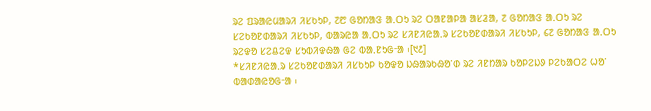ᱨᱮ ᱯᱨᱟᱭᱢᱟᱨᱤ ᱤᱥᱠᱩᱞ, ᱗᱘ ᱜᱚᱴᱟᱝ ᱟᱹᱛᱩ ᱨᱮ ᱛᱟᱱᱟᱞᱟ ᱟᱥᱲᱟ, ᱗ ᱜᱚᱴᱟᱝ ᱟᱹᱛᱩ ᱨᱮ ᱥᱮᱠᱚᱱᱰᱟᱨᱤ ᱤᱥᱠᱩᱞ, ᱵᱟᱨᱭᱟ ᱟᱹᱛᱩ ᱨᱮ ᱥᱤᱱᱤᱭᱟᱹᱨ ᱥᱮᱠᱚᱱᱰᱟᱨᱤ ᱤᱥᱠᱩᱞ, ᱔᱗ ᱜᱚᱴᱟᱝ ᱟᱹᱛᱩ ᱨᱮᱫᱚ ᱥᱮᱪᱮᱫ ᱥᱩᱵᱤᱫᱷᱟ ᱜᱮ ᱵᱟᱹᱱᱩᱜᱼᱟ ᱾[᱑᱒]
*ᱥᱤᱱᱤᱭᱟᱹᱨ ᱥᱮᱠᱚᱱᱰᱟᱨᱤ ᱤᱥᱠᱩᱞ ᱠᱚᱫᱚ ᱡᱷᱟᱨᱠᱷᱚᱸᱰ ᱨᱮ ᱤᱱᱴᱟᱨ ᱠᱚᱞᱮᱡᱽ ᱞᱮᱠᱟᱛᱮ ᱦᱚᱸ ᱵᱟᱰᱟᱭᱚᱜᱼᱟ ᱾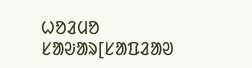ᱦᱚᱲᱢᱚ ᱥᱟᱶᱟᱨ[ᱥᱟᱯᱲᱟᱣ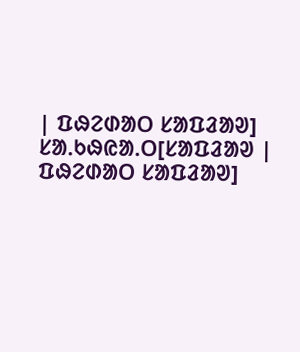| ᱯᱷᱮᱰᱟᱛ ᱥᱟᱯᱲᱟᱣ]
ᱥᱟᱹᱠᱷᱭᱟᱹᱛ[ᱥᱟᱯᱲᱟᱣ | ᱯᱷᱮᱰᱟᱛ ᱥᱟᱯᱲᱟᱣ]